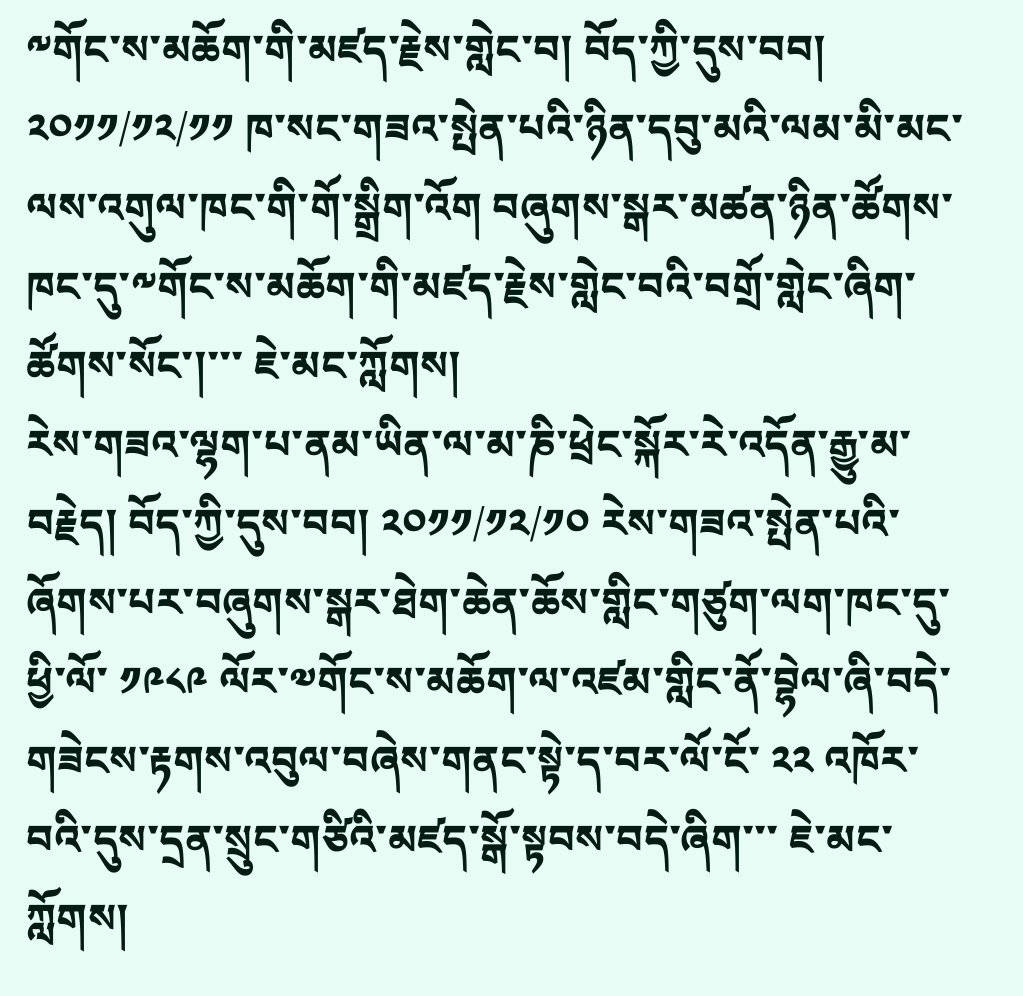༸གོང་ས་མཆོག་གི་མཛད་རྗེས་གླེང་བ། བོད་ཀྱི་དུས་བབ། ༢༠༡༡/༡༢/༡༡ ཁ་སང་གཟའ་སྤེན་པའི་ཉིན་དབུ་མའི་ལམ་མི་མང་ལས་འགུལ་ཁང་གི་གོ་སྒྲིག་འོག བཞུགས་སྒར་མཚན་ཉིན་ཚོགས་ཁང་དུ་༸གོང་ས་མཆོག་གི་མཛད་རྗེས་གླེང་བའི་བགྲོ་གླེང་ཞིག་ཚོགས་སོང་།་་་ ཇེ་མང་ཀློགས།
རེས་གཟའ་ལྷག་པ་ནམ་ཡིན་ལ་མ་ཎི་ཕྲེང་སྐོར་རེ་འདོན་རྒྱུ་མ་བརྗེད། བོད་ཀྱི་དུས་བབ། ༢༠༡༡/༡༢/༡༠ རེས་གཟའ་སྤེན་པའི་ཞོགས་པར་བཞུགས་སྒར་ཐེག་ཆེན་ཆོས་གླིང་གཙུག་ལག་ཁང་དུ་ཕྱི་ལོ་ ༡༩༨༩ ལོར་༧གོང་ས་མཆོག་ལ་འཛམ་གླིང་ནོ་བྷེལ་ཞི་བདེ་གཟེངས་རྟགས་འབུལ་བཞེས་གནང་སྟེ་ད་བར་ལོ་ངོ་ ༢༢ འཁོར་བའི་དུས་དྲན་སྲུང་གཙིའི་མཛད་སྒོ་སྟབས་བདེ་ཞིག་་་ ཇེ་མང་ཀློགས།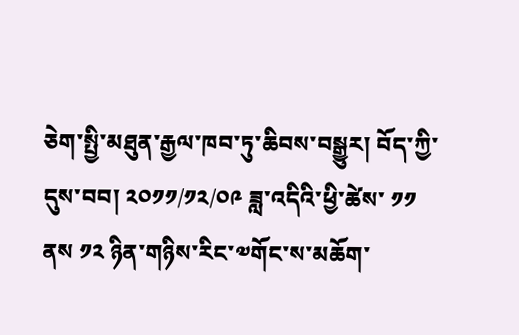ཅེག་སྤྱི་མཐུན་རྒྱལ་ཁབ་ཏུ་ཆིབས་བསྒྱུར། བོད་ཀྱི་དུས་བབ། ༢༠༡༡/༡༢/༠༩ ཟླ་འདིའི་ཕྱི་ཚེས་ ༡༡ ནས ༡༢ ཉིན་གཉིས་རིང་༧གོང་ས་མཆོག་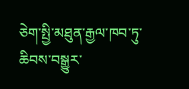ཅེག་སྤྱི་མཐུན་རྒྱལ་ཁབ་ཏུ་ཆིབས་བསྒྱུར་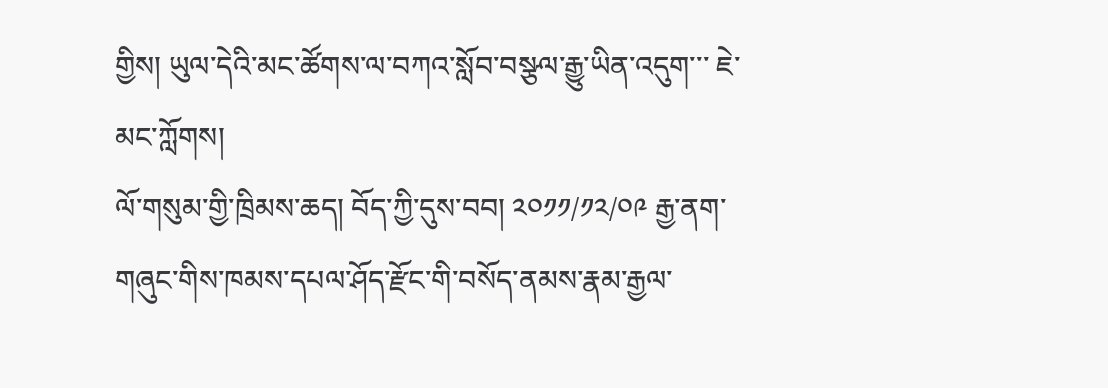གྱིས། ཡུལ་དེའི་མང་ཚོགས་ལ་བཀའ་སློབ་བསྩལ་རྒྱུ་ཡིན་འདུག་་་ ཇེ་མང་ཀློགས།
ལོ་གསུམ་གྱི་ཁྲིམས་ཆད། བོད་ཀྱི་དུས་བབ། ༢༠༡༡/༡༢/༠༩ རྒྱ་ནག་གཞུང་གིས་ཁམས་དཔལ་ཤོད་རྫོང་གི་བསོད་ནམས་རྣམ་རྒྱལ་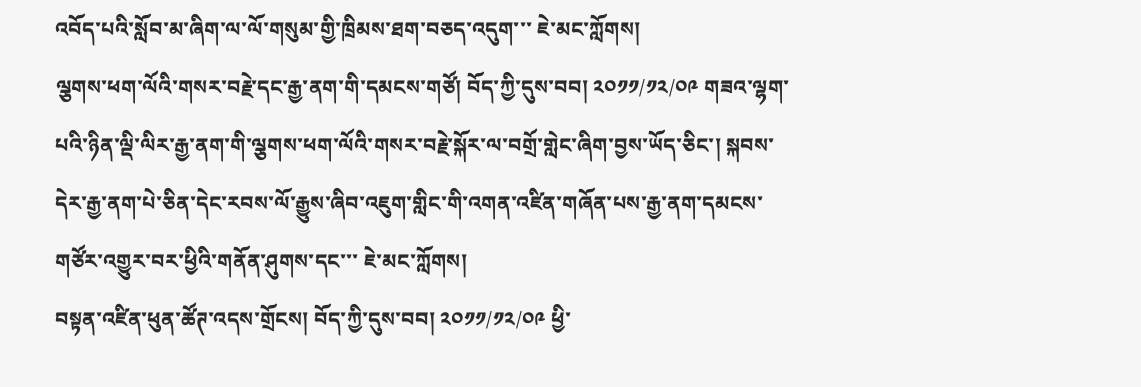འབོད་པའི་སློབ་མ་ཞིག་ལ་ལོ་གསུམ་གྱི་ཁྲིམས་ཐག་བཅད་འདུག་་་ ཇེ་མང་ཀློགས།
ལྕགས་ཕག་ལོའི་གསར་བརྗེ་དང་རྒྱ་ནག་གི་དམངས་གཙོ། བོད་ཀྱི་དུས་བབ། ༢༠༡༡/༡༢/༠༩ གཟའ་ལྷག་པའི་ཉིན་ལྡི་ལིར་རྒྱ་ནག་གི་ལྕགས་ཕག་ལོའི་གསར་བརྗེ་སྐོར་ལ་བགྲོ་གླེང་ཞིག་བྱས་ཡོད་ཅིང་། སྐབས་དེར་རྒྱ་ནག་པེ་ཅིན་དེང་རབས་ལོ་རྒྱུས་ཞིབ་འཇུག་གླིང་གི་འགན་འཛིན་གཞོན་པས་རྒྱ་ནག་དམངས་གཙོར་འགྱུར་བར་ཕྱིའི་གནོན་ཤུགས་དང་་་ ཇེ་མང་ཀློགས།
བསྟན་འཛིན་ཕུན་ཚོཊ་འདས་གྲོངས། བོད་ཀྱི་དུས་བབ། ༢༠༡༡/༡༢/༠༩ ཕྱི་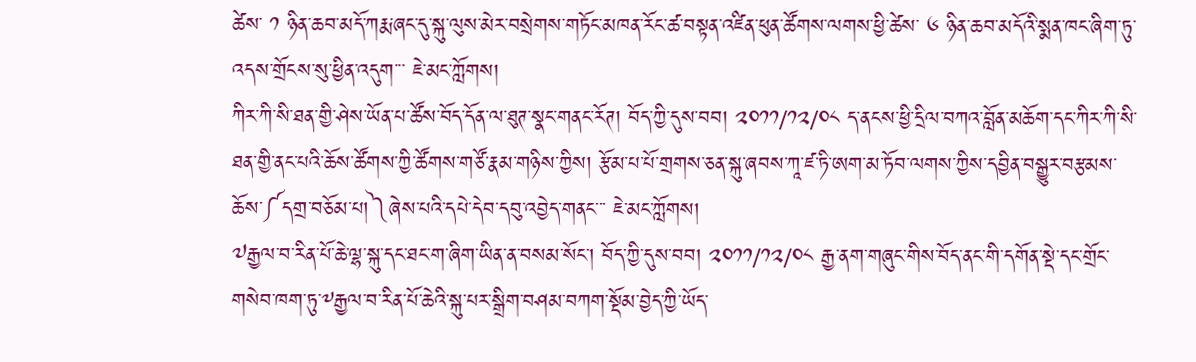ཚེས་ ༡ ཉིན་ཆབ་མདོ་ཀརྨ་ཞང་དུ་སྐུ་ལུས་མེར་བསྲེགས་གཏོང་མཁན་རོང་ཚ་བསྟན་འཛིན་ཕུན་ཚོགས་ལགས་ཕྱི་ཚེས་ ༦ ཉིན་ཆབ་མདོའི་སྨན་ཁང་ཞིག་ཏུ་འདས་གྲོངས་སུ་ཕྱིན་འདུག་་་ ཇེ་མང་ཀློགས།
ཀིར་ཀི་སི་ཐན་གྱི་ཤེས་ཡོན་པ་ཚོས་བོད་དོན་ལ་ཐུཊ་སྣང་གནང་རོཊ། བོད་ཀྱི་དུས་བབ། ༢༠༡༡/༡༢/༠༨ ད་ནངས་ཕྱི་དྲིལ་བཀའ་བློན་མཆོག་དང་ཀིར་ཀི་སི་ཐན་གྱི་ནང་པའི་ཆོས་ཚོགས་ཀྱི་ཚོགས་གཙོ་རྣམ་གཉིས་ཀྱིས། རྩོམ་པ་པོ་གྲགས་ཅན་སྐུ་ཞབས་ཀཱ་ཛ་ཏི་ཨག་མ་ཏོབ་ལགས་ཀྱིས་དབྱིན་བསྒྱུར་བརྩམས་ཆོས་༼དགྲ་བཅོམ་པ།༽ཞེས་པའི་དཔེ་དེབ་དབུ་འབྱེད་གནང་་་ ཇེ་མང་ཀློགས།
༧རྒྱལ་བ་རིན་པོ་ཆེ་ལྷ་སྐུ་དང་ཐང་ག་ཞིག་ཡིན་ན་བསམ་སོང་། བོད་ཀྱི་དུས་བབ། ༢༠༡༡/༡༢/༠༨ རྒྱ་ནག་གཞུང་གིས་བོད་ནང་གི་དགོན་སྡེ་དང་གྲོང་གསེབ་ཁག་ཏུ་༸རྒྱལ་བ་རིན་པོ་ཆེའི་སྐུ་པར་སྒྲིག་བཤམ་བཀག་སྡོམ་བྱེད་ཀྱི་ཡོད་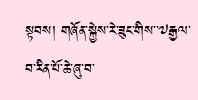སྟབས། གཞོན་སྐྱེས་རེ་ཟུང་གིས་་༧རྒྱལ་བ་རིན་པོ་ཆེ་ཞུ་བ་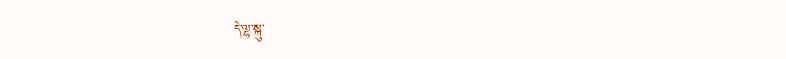དེ་ལྷ་སྐུ་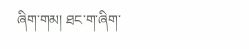ཞིག་གམ། ཐང་ག་ཞིག་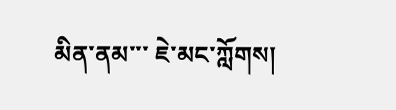མིན་ནམ་་་ ཇེ་མང་ཀློགས།